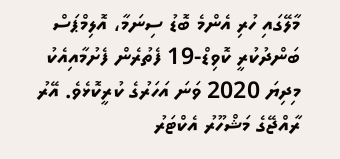މާލޭގައި ހުރި އެންމެ ބޮޑު ސިނަމާ، އޮލިމްޕަސް ބަންދުކުރީ ކޮވިޑް-19 ފެތުރެން ފެށުމާއިއެކު މިދިޔަ 2020 ވަނަ އަހަރުގެ ކުރީކޮޅެވެ. އޭރު ރާއްޖޭގެ މަޝްހޫރު އެކްޓަރު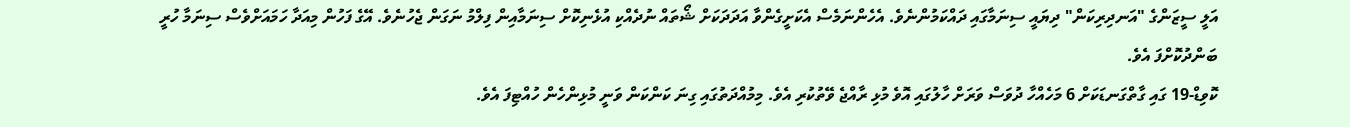އަލީ ސީޒަންގެ "އަނދިރިކަން" ދިޔައީ ސިނަމާގައި ދައްކަމުންނެވެ. އެހެންނަމެސް އެކަށީގެންވާ އަދަދަކަށް ޝޯތައް ނުދެއްކި އުޅެނިކޮށް ސިނަމާއިން ފިލްމު ނަގަން ޖެހުނެވެ. އޭގެ ފަހުން މިއަދާ ހަމައަށްވެސް ސިނަމާ ހުރީ ބަންދުކޮށްފަ އެވެ.
ކޮވިޑް-19 ގައި ގާތްގަނޑަކަށް 6 މަހެއްހާ ދުވަސް ވަރަށް ހާލުގައި އޮވެ މުޅި ރާއްޖެ ވޭތުކުރި އެވެ. މިމުއްދަތުގައި ގިނަ ކަންކަން ވަނީ މުޅިންހެން ހުއްޓިފަ އެވެ.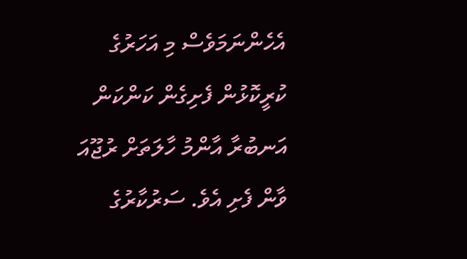އެހެންނަމަވެސް މި އަހަރުގެ ކުރީކޮޅުން ފެށިގެން ކަންކަން އަނބުރާ އާންމު ހާލަތަށް ރުޖޫއަ ވާން ފެށި އެވެ. ސަރުކާރުގެ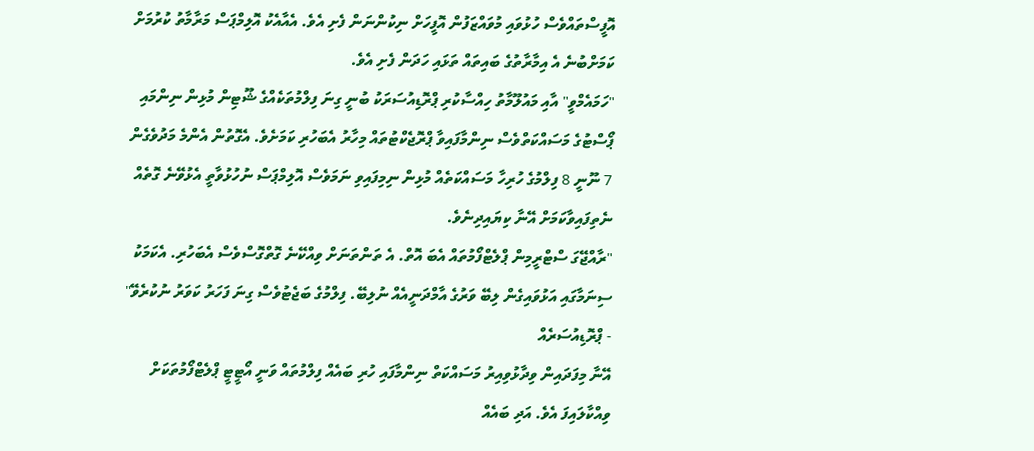އޮފީސްތައްވެސް ހުޅުވައި މުވައްޒަފުން އޮފީހަށް ނިކުންނަން ފެށި އެވެ. އެއާއެކު އޮލިމްޕަސް މަރާމާތު ކުރުމަށް ކަމަށްބުނެ އެ އިމާރާތުގެ ބައިތައް ތަޅައި ހަދަން ފެށި އެވެ.
"ހަމައެމްވީ" އާއި މައުލޫމާތު ހިއްސާކުރި ޕްރޮޑިއުސަރަކު ބުނީ ގިނަ ފިލްމުތަކެއްގެ ޝޫޓިން މުޅިން ނިންމައި ޕޯސްޓުގެ މަސައްކަތްވެސް ނިންމާފައިވާ ޕްރޮޖެކްޓުތައް މިހާރު އެބަހުރި ކަމަށެވެ. އެގޮތުން އެންމެ މަދުވެގެން 7 ނޫނީ 8 ފިލްމުގެ ހުރިހާ މަސައްކަތެއް މުޅިން ނިމިފައިވި ނަމަވެސް އޮލިމްޕަސް ނުހުޅުވާތީ އެޅުވޭނެ ގޮތެއް ނެތިފައިވާކަމަށް އޭނާ ކިޔައިދިނެވެ.
"ރާއްޖޭގަ ސްޓްރީމިން ޕްލެޓްފޯމުތައް އެބަ އޮތް. އެ ތަންތަނަށް ވިއްކޭނެ ގޮތްގޮސްވެސް އެބަހުރި. އެކަމަކު ސިނަމާގައި އަޅުވައިގެން ލިބޭ ވަރުގެ އާމްދަނީއެއް ނުލިބޭ. ފިލްމުގެ ބަޖެޓުވެސް ގިނަ ފަހަރު ކަވަރު ނުކުރެވޭ"
- ޕްރޮޑިއުސަރެއް
އޭނާ މިފަދައިން ވިދާޅުވިއިރު މަސައްކަތް ނިންމާފައި ހުރި ބައެއް ފިލްމުތައް ވަނީ އޯޓީޓީ ޕްލެޓްފޯމުތަކަށް ވިއްކާލައިފަ އެވެ. އަދި ބައެއް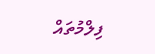ފިލްމުތައް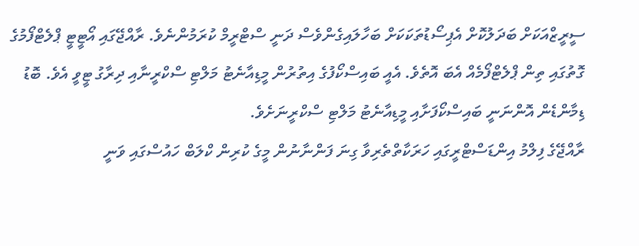ސީރީޒްއަކަށް ބަދަލުކޮށް އެޕިސޯޑުތަކަކަށް ބަހާލައިގެންވެސް ދަނީ ސްޓްރީމް ކުރަމުންނެވެ. ރާއްޖޭގައި އޯޓީޓީ ޕްލެޓްފޯމުގެ ގޮތުގައި ތިން ޕްލެޓްފޯމެއް އެބަ އޮތެވެ. އެއީ ބައިސްކޯފުގެ އިތުރުން މީޑިއާނެޓު މަލްޓި ސްކްރީނާއި ދިރާގު ޓީވީ އެވެ. ބޮޑު ޑިމާންޑެން އޮންނަނީ ބައިސްކޯފަށާއި މީޑިއާނެޓު މަލްޓި ސްކްރީނަށެވެ.
ރާއްޖޭގެ ފިލްމު އިންޑަސްޓްރީގައި ހަރަކާތްތެރިވާ ގިނަ ފަންނާނުން މީގެ ކުރިން ކްލަބް ހައުސްގައި ވަނީ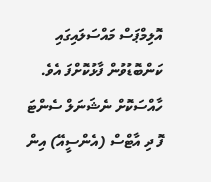އޮލިމްޕަސް މައްސަލައިގައި ކަންބޮޑުވުން ފާޅުކޮށްފަ އެވެ. ހާއްސަކޮށް ނެޝަނަލް ސެންޓަ ފޮ ދި އާޓްސް (އެންސީއޭ) އިން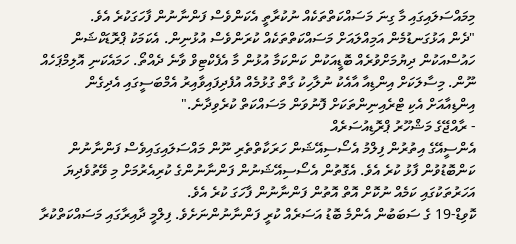މިމައްސަލައިގައި މާ ގިނަ މަސައްކަތްތަކެއް ނުކުރާތީ އެކަންވެސް ފަންނާނުން ފާހަގަކުރެ އެވެ.
"ދެން އަޅުގަނޑުމެން އަމިއްލައަށް މަސައްކަތްތަކެއް ކުރަންވެސް އުޅުނިން. އެކަމަކު ޕްރޮޑަކްޝަން ހައުސްއަކުން ދިޔުމަށްވުރެއް ބޮޑީއަކުން ކަންކަމާ އުޅުން މާ އެފެކްޓިވް ވާނެ ދެއްތޯ. ހަމައެކަނި އޮލިމްޕަހެއް ނޫން. މިސާލަކަށް އިންޑިއާ އާއެކު ނުލާހިކު ގާތް ގުޅުމެއް އުފެދިފައިވާއިރު އެމްބަސީގައި އެދިގެން އިންޑިއާއަށް އެކި ޓްރެއިނިންތަކަށް ފޮނުވަން މަސައްކަތް ކުރެވިދާނެ."
- ރާއްޖޭގެ މަޝްހޫރު ޕްރޮޑިއުސަރެއް
އެންސީއޭގެ އިތުރުން ފިލްމު އެސޯސިއޭޝަން ހަރަކާތްތެރި ނޫން މައްސަލައިގައިވެސް ފަންނާނުން ކަންބޮޑުވުން ފާޅު ކުރެ އެވެ. އެގޮތުން އެސޯސިއޭޝަނުން ފަންނާނުންގެ ކުރިއެރުމަށް މި ވޭތުވެދިޔަ އަހަރުތަކުގައި ކަމެއް ނުކޮށް އޮތް އޮތުން ފަންނާނުން ފާހަގަ ކުރެ އެވެ.
ކޮވިޑް-19 ގެ ސަބަބުން އެންމެ ބޮޑު އަސަރެއް ކުރީ ފަންނާނުންނަށެވެ. ފިލްމީ ދާއިރާގައި މަސައްކަތްކުރާ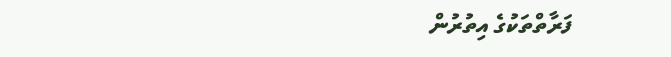ފަރާތްތަކުގެ އިތުރުން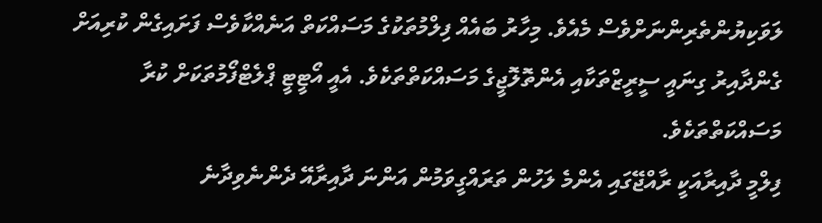ލަވަކިޔުންތެރިންނަށްވެސް މެއެވެ. މިހާރު ބައެއް ފިލްމުތަކުގެ މަސައްކަތް އަނެއްކާވެސް ފަށައިގެން ކުރިއަށް ގެންދާއިރު ގިނައީ ސީރީޒްތަކާއި އެންތޮލޮޖީގެ މަސައްކަތްތަކެވެ. އެއީ އޯޓީޓީ ޕްލެޓްފޯމުތަކަށް ކުރާ މަސައްކަތްތަކެވެ.
ފިލްމީ ދާއިރާއަކީ ރާއްޖޭގައި އެންމެ ލަހުން ތަރައްގީވަމުން އަންނަ ދާއިރާއޭ ދެންނެވިދާނެ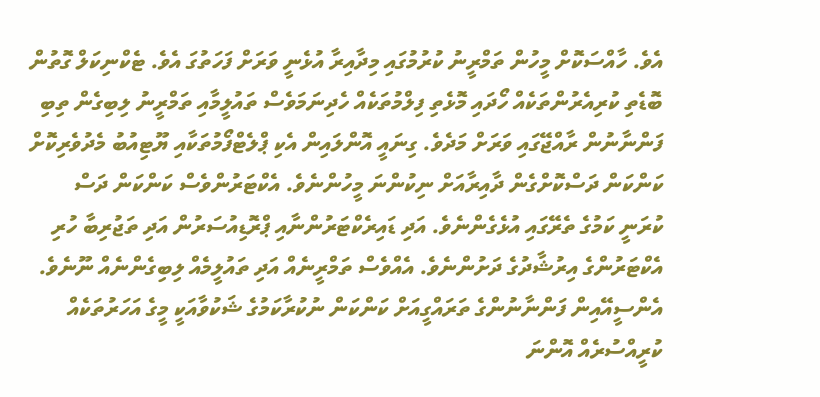އެވެ. ހާއްސަކޮށް މީހުން ތަމްރީނު ކުރުމުގައި މިދާއިރާ އުޅެނީ ވަރަށް ފަހަތުގަ އެވެ. ޓެކްނިކަލް ގޮތުން ބޮޑެތި ކުރިއެރުންތަކެއް ހޯދައި މޮޅެތި ފިލްމުތަކެއް ހެދިނަމަވެސް ތައުލީމާއި ތަމްރީނު ލިބިގެން ތިބި ފަންނާނުން ރާއްޖޭގައި ވަރަށް މަދެވެ. ގިނައީ އޮންލައިން އެކި ޕްލެޓްފޯމުތަކާއި ޔޫޓިއުބު މެދުވެރިކޮށް ކަންކަން ދަސްކޮށްގެން ދާއިރާއަށް ނިކުންނަ މީހުންނެވެ. އެކްޓަރުންވެސް ކަންކަން ދަސް ކުރަނީ ކަމުގެ ތެރޭގައި އުޅެގެންނެވެ. އަދި ޑައިރެކްޓަރުންނާއި ޕްރޮޑިއުސަރުން އަދި ތަޖުރިބާ ހުރި އެކްޓަރުންގެ އިރުޝާދުގެ ދަށުންނެވެ. އެއްވެސް ތަމްރީނެއް އަދި ތައުލީމެއް ލިބިގެންނެއް ނޫނެވެ.
އެންސީއޭއިން ފަންނާނުންގެ ތަރައްގީއަށް ކަންކަން ނުކުރާކަމުގެ ޝަކުވާއަކީ މީގެ އަހަރުތަކެއް ކުރީއްސުރެއް އޮންނަ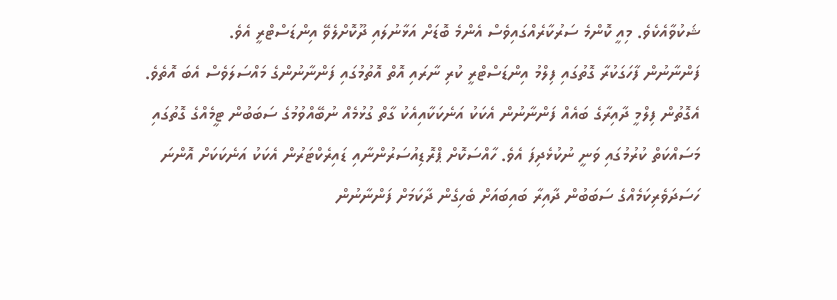ޝަކުވާއެކެވެ. މިއީ ކޮންމެ ސަރުކާރެއްގައިވެސް އެންމެ ބޮޑަށް އަޅާނުލައި ދޫކޮށްލެވޭ އިންޑަސްޓްރީ އެވެ.
ފަންނާނުން ފާހަގަކުރާ ގޮތުގައި ފިލްމު އިންޑަސްޓްރީ ކުރި ނާރައި އޮތް އޮތުމުގައި ފަންނާނުންގެ މައްސަލަވެސް އެބަ އޮތެވެ. އެގޮތުން ފިލްމީ ދާއިރާގެ ބައެއް ފަންނާނުން އެކަކު އަނެކަކާއިއެކު ގާތް ގުޅުމެއް ނުބޭއްވުމުގެ ސަބަބުން ޓީމެއްގެ ގޮތުގައި މަސައްކަތް ކުރުމުގައި ވަނީ ނުކުޅެދިފަ އެވެ. ހާއްސަކޮށް ޕްރޮޑިއުސަރުންނާއި ޑައިރެކްޓަރުން އެކަކު އަނެކަކަށް އޮންނަ ހަސަދަވެރިކަމެއްގެ ސަބަބުން ދާއިރާ ބައިބައަށް ބެހިގެން ދާކަމަށް ފަންނާނުން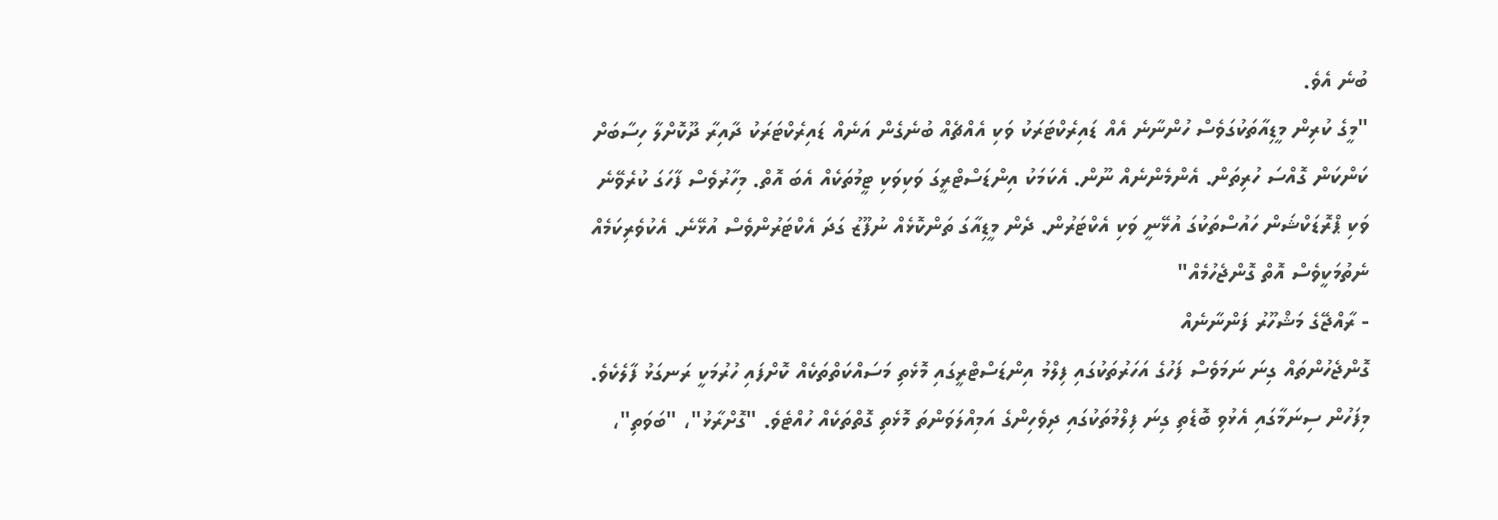ބުނެ އެވެ.
"މީގެ ކުރިން މީޑިއާތަކުގަވެސް ހުންނާނެ އެއް ޑައިރެކްޓަރަކު ވަކި އެއްޗެއް ބުނެގެން އަނެއް ޑައިރެކްޓަރަކު ދާއިރާ ދޫކޮށްލާ ހިސާބަށް ކަންކަން ގޮއްސަ ހުރިތަން. އެންމެންނެއް ނޫން. އެކަމަކު އިންޑަސްޓްރީގަ ވަކިވަކި ޓީމުތަކެއް އެބަ އޮތް. މިހާރުވެސް ފާހަގަ ކުރެވޭނެ ވަކި ޕްރޮޑަކްޝަން ހައުސްތަކުގަ އުޅޭނީ ވަކި އެކްޓަރުން. ދެން މީޑިއާގަ ތަންކޮޅެއް ނުފޫޒު ގަދަ އެކްޓަރުންވެސް އުޅޭނެ. އެކުވެރިކަމެއް ނެތުމަކީވެސް އޮތް ގޮންޖެހުމެއް"
- ރާއްޖޭގެ މަޝްހޫރު ފަންނާނެއް
ގޮންޖެހުންތައް ގިނަ ނަމަވެސް ފަހުގެ އަހަރުތަކުގައި ފިލްމު އިންޑަސްޓްރީގައި މޮޅެތި މަސައްކަތްތަކެއް ކޮށްފައި ހުރުމަކީ ރަނގަޅު ފާލެކެވެ. މިފަހުން ސިނަމާގައި އެޅުވި ބޮޑެތި ގިނަ ފިލްމުތަކުގައި ދިވެހިންގެ އަމިއްލަވަންތަ މޮޅެތި ގޮތްތަކެއް ހުއްޓެވެ. "ގޮށްރާޅު"، "ބަވަތި"،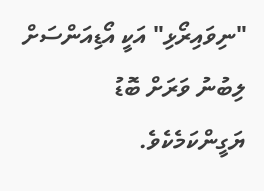"ނިވައިރޯޅި" އަކީ އޯޑިއަންސަށް ލިބުނު ވަރަށް ބޮޑު ޔަގީންކަމެކެވެ.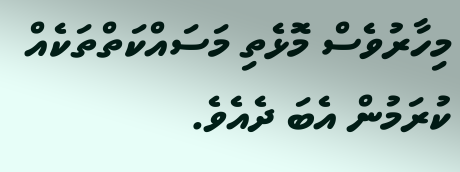މިހާރުވެސް މޮޅެތި މަސައްކަތްތަކެއް ކުރަމުން އެބަ ދެއެވެ.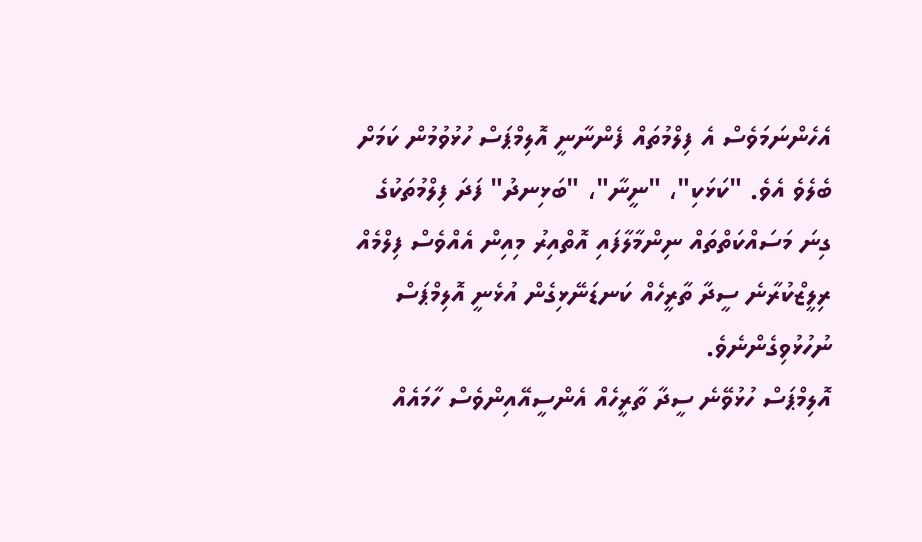އެހެންނަމަވެސް އެ ފިލްމުތައް ފެންނާނީ އޮލިމްޕަސް ހުޅުވުމުން ކަމަށް ބެލެވެ އެވެ. "ކަޅަކި"، "ނީނާ"، "ބަޅިނދު" ފަދަ ފިލްމުތަކުގެ ގިނަ މަސައްކަތްތައް ނިންމާލާފައި އޮތްއިރު މިއިން އެއްވެސް ފިލްމެއް ރިލީޒްކުރާނެ ސީދާ ތާރީހެއް ކަނޑަނޭޅިގެން އުޅެނީ އޮލިމްޕަސް ނުހުޅުވިގެންނެވެ.
އޮލިމްޕަސް ހުޅުވޭނެ ސީދާ ތާރީހެއް އެންސީއޭއިންވެސް ހާމައެއް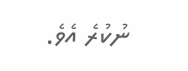ނުކުރެ އެވެ.